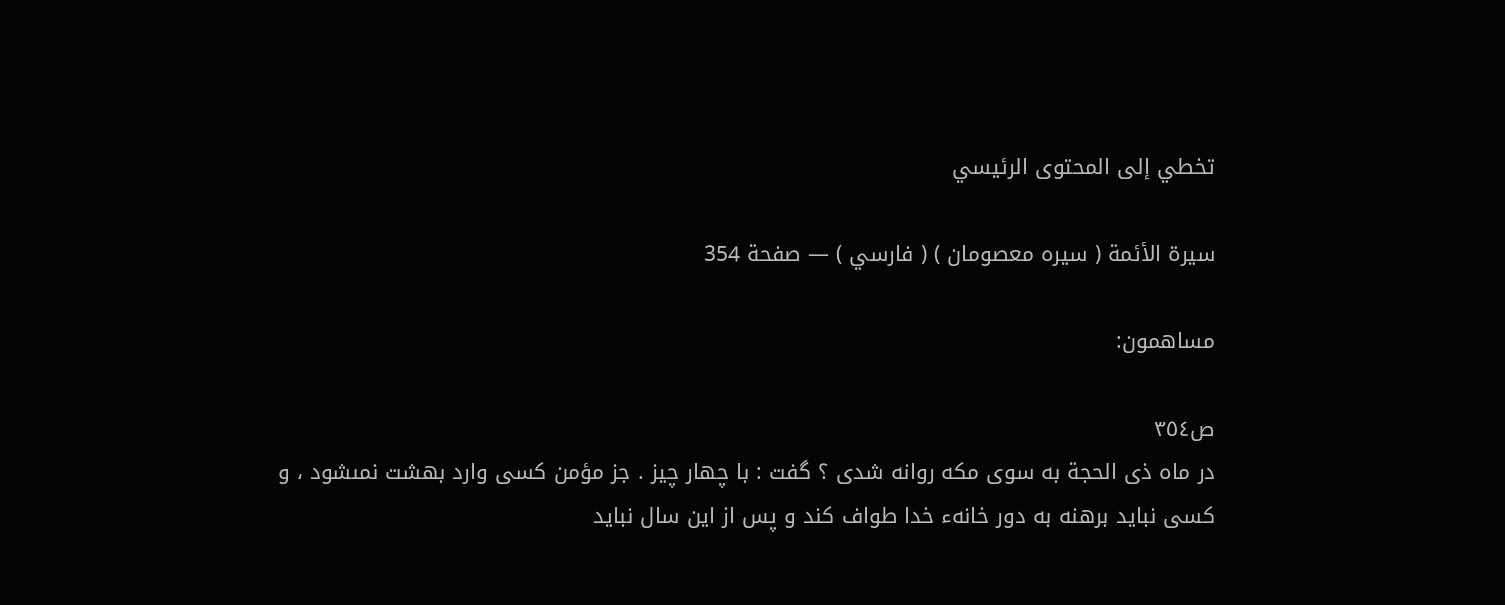تخطي إلى المحتوى الرئيسي

سيرة الأئمة ( سيره معصومان ) ( فارسي ) — صفحة 354

مساهمون:

ص٣٥٤
در ماه ذى الحجة به سوى مكه روانه شدى ؟ گفت : با چهار چيز . جز مؤمن كسى وارد بهشت نمىشود ، و كسى نبايد برهنه به دور خانهء خدا طواف كند و پس از اين سال نبايد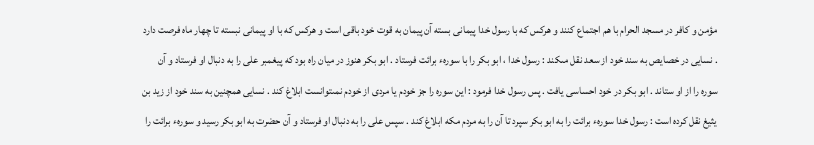مؤمن و كافر در مسجد الحرام با هم اجتماع كنند و هركس كه با رسول خدا پيمانى بسته آن پيمان به قوت خود باقى است و هركس كه با او پيمانى نبسته تا چهار ماه فرصت دارد . نسايى در خصايص به سند خود از سعد نقل مىكند : رسول خدا ، ابو بكر را با سورهء برائت فرستاد . ابو بكر هنوز در ميان راه بود كه پيغمبر على را به دنبال او فرستاد و آن سوره را از او ستاند . ابو بكر در خود احساسى يافت . پس رسول خدا فرمود : اين سوره را جز خودم يا مردى از خودم نمىتوانست ابلاغ كند . نسايى همچنين به سند خود از زيد بن يثيغ نقل كرده است : رسول خدا سورهء برائت را به ابو بكر سپرد تا آن را به مردم مكه ابلاغ كند . سپس على را به دنبال او فرستاد و آن حضرت به ابو بكر رسيد و سورهء برائت را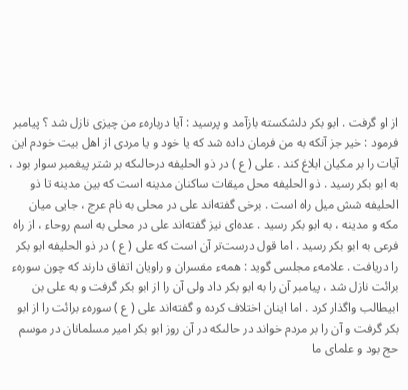از او گرفت . ابو بكر دلشكسته بازآمد و پرسيد : آيا دربارهء من چيزى نازل شد ؟ پيامبر فرمود : خير جز آنكه به من فرمان داده شد كه يا خود و يا مردى از اهل بيت خودم اين آيات را بر مكيان ابلاغ كند . على ( ع ) در ذو الحليفه درحالىكه بر شتر پيغمبر سوار بود ، به ابو بكر رسيد . ذو الحليفه محل ميقات ساكنان مدينه است كه بين مدينه تا ذو الحليفه شش ميل راه است . برخى گفته‌اند على در محلى به نام عرج ، جايى ميان مكه و مدينه ، به ابو بكر رسيد . عده‌اى نيز گفته‌اند على در محلى به اسم روحاء ، از راه فرعى به ابو بكر رسيد . اما قول درست‌تر آن است كه على ( ع ) در ذو الحليفه ابو بكر را دريافت . علامهء مجلسى گويد : همهء مفسران و راويان اتفاق دارند كه چون سورهء برائت نازل شد ، پيامبر آن را به ابو بكر داد ولى آن را از ابو بكر گرفت و به على بن ابيطالب واگذار كرد . اما اينان اختلاف كرده و گفته‌اند على ( ع ) سورهء برائت را از ابو بكر گرفت و آن را بر مردم خواند در حالىكه در آن روز ابو بكر امير مسلمانان در موسم حج بود و علماى ما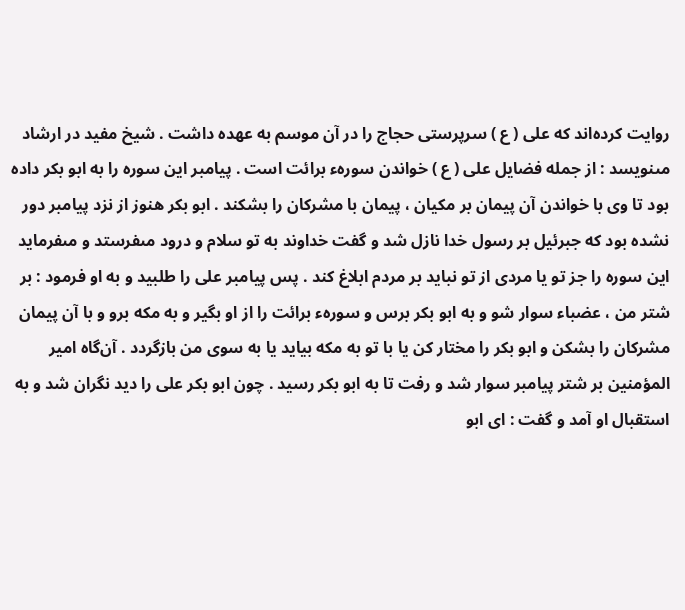روايت كرده‌اند كه على ( ع ) سرپرستى حجاج را در آن موسم به عهده داشت . شيخ مفيد در ارشاد مىنويسد : از جمله فضايل على ( ع ) خواندن سورهء برائت است . پيامبر اين سوره را به ابو بكر داده بود تا وى با خواندن آن پيمان بر مكيان ، پيمان با مشركان را بشكند . ابو بكر هنوز از نزد پيامبر دور نشده بود كه جبرئيل بر رسول خدا نازل شد و گفت خداوند به تو سلام و درود مىفرستد و مىفرمايد اين سوره را جز تو يا مردى از تو نبايد بر مردم ابلاغ كند . پس پيامبر على را طلبيد و به او فرمود : بر شتر من ، عضباء سوار شو و به ابو بكر برس و سورهء برائت را از او بگير و به مكه برو و با آن پيمان مشركان را بشكن و ابو بكر را مختار كن يا با تو به مكه بيايد يا به سوى من بازگردد . آن‌گاه امير المؤمنين بر شتر پيامبر سوار شد و رفت تا به ابو بكر رسيد . چون ابو بكر على را ديد نگران شد و به استقبال او آمد و گفت : اى ابو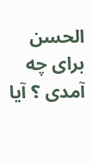الحسن براى چه آمدى ؟ آيا